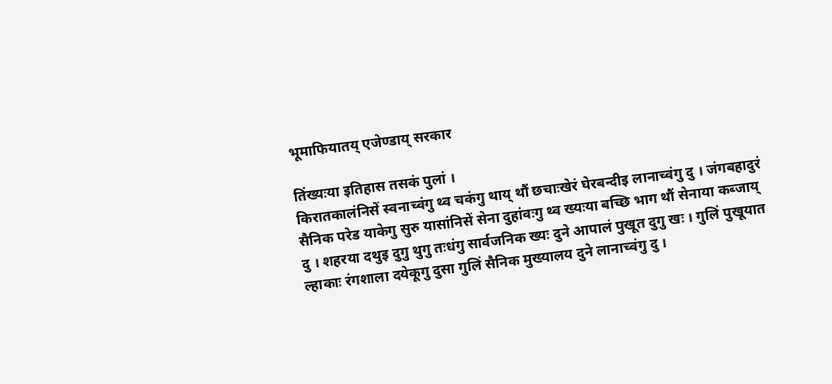भूमाफियातय् एजेण्डाय् सरकार

तिंख्यःया इतिहास तसकं पुलां ।
किरातकालंनिसें स्वनाच्वंगु थ्व चकंगु थाय् थौं छचाःखेरं घेरबन्दीइ लानाच्वंगु दु । जंगबहादुरं सैनिक परेड याकेगु सुरु यासांनिसें सेना दुहांवःगु थ्व ख्यःया बच्छि भाग थौं सेनाया कब्जाय् दु । शहरया दथुइ दुगु थुगु तःधंगु सार्वजनिक ख्यः दुने आपालं पुखूत दुगु खः । गुलिं पुखूयात ल्हाकाः रंगशाला दयेकूगु दुसा गुलिं सैनिक मुख्यालय दुने लानाच्वंगु दु ।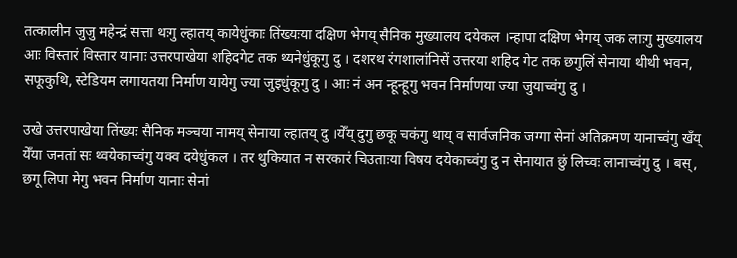तत्कालीन जुजु महेन्द्रं सत्ता थःगु ल्हातय् कायेधुंकाः तिंख्यःया दक्षिण भेगय् सैनिक मुख्यालय दयेकल ।न्हापा दक्षिण भेगय् जक लाःगु मुख्यालय आः विस्तारं विस्तार यानाः उत्तरपाखेया शहिदगेट तक थ्यनेधुंकूगु दु । दशरथ रंगशालांनिसें उत्तरया शहिद गेट तक छगुलिं सेनाया थीथी भवन, सफूकुथि, स्टेडियम लगायतया निर्माण यायेगु ज्या जुइधुंकूगु दु । आः नं अन न्हून्हूगु भवन निर्माणया ज्या जुयाच्वंगु दु ।

उखे उत्तरपाखेया तिंख्यः सैनिक मञ्चया नामय् सेनाया ल्हातय् दु ।येँय् दुगु छकू चकंगु थाय् व सार्वजनिक जग्गा सेनां अतिक्रमण यानाच्वंगु खँय् येँया जनतां सः थ्वयेकाच्वंगु यक्व दयेधुंकल । तर थुकियात न सरकारं चिउताःया विषय दयेकाच्वंगु दु न सेनायात छुं लिच्वः लानाच्वंगु दु । बस्, छगू लिपा मेगु भवन निर्माण यानाः सेनां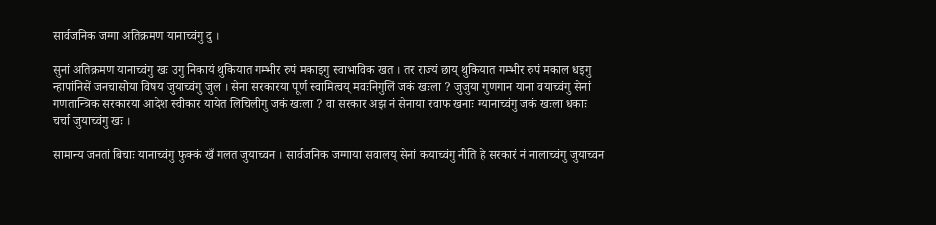सार्वजनिक जग्गा अतिक्रमण यानाच्वंगु दु ।

सुनां अतिक्रमण यानाच्वंगु खः उगु निकायं थुकियात गम्भीर रुपं मकाइगु स्वाभाविक खत । तर राज्यं छाय् थुकियात गम्भीर रुपं मकाल धइगु न्हापांनिसें जनचासोया विषय जुयाच्वंगु जुल । सेना सरकारया पूर्ण स्वामित्वय् मवःनिगुलिं जकं खःला ? जुजुया गुणगान याना वयाच्वंगु सेनां गणतान्त्रिक सरकारया आदेश स्वीकार यायेत लिचिलीगु जकं खःला ? वा सरकार अझ नं सेनाया रवाफ खनाः ग्यानाच्वंगु जकं खःला धकाः चर्चा जुयाच्वंगु खः ।

सामान्य जनतां बिचाः यानाच्वंगु फुक्कं खँ गलत जुयाच्वन । सार्वजनिक जग्गाया सवालय् सेनां कयाच्वंगु नीति हे सरकारं नं नालाच्वंगु जुयाच्वन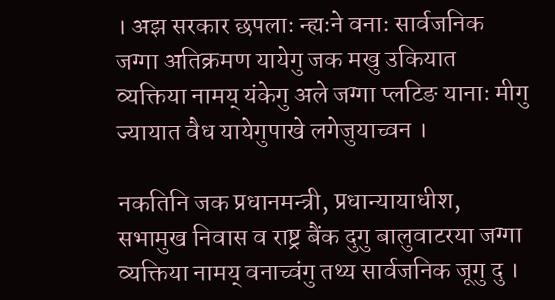। अझ सरकार छपलाः न्ह्यःने वनाः सार्वजनिक जग्गा अतिक्रमण यायेगु जक मखु उकियात व्यक्तिया नामय् यंकेगु अले जग्गा प्लटिङ यानाः मीगु ज्यायात वैध यायेगुपाखे लगेजुयाच्वन ।

नकतिनि जक प्रधानमन्त्री, प्रधान्यायाधीश, सभामुख निवास व राष्ट्र बैंक दुगु बालुवाटरया जग्गा व्यक्तिया नामय् वनाच्वंगु तथ्य सार्वजनिक जूगु दु ।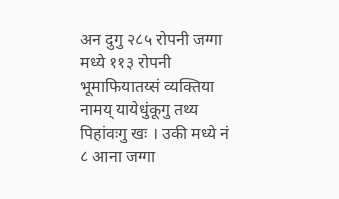अन दुगु २८५ रोपनी जग्गा मध्ये ११३ रोपनी भूमाफियातय्सं व्यक्तिया नामय् यायेधुंकूगु तथ्य पिहांवःगु खः । उकी मध्ये नं ८ आना जग्गा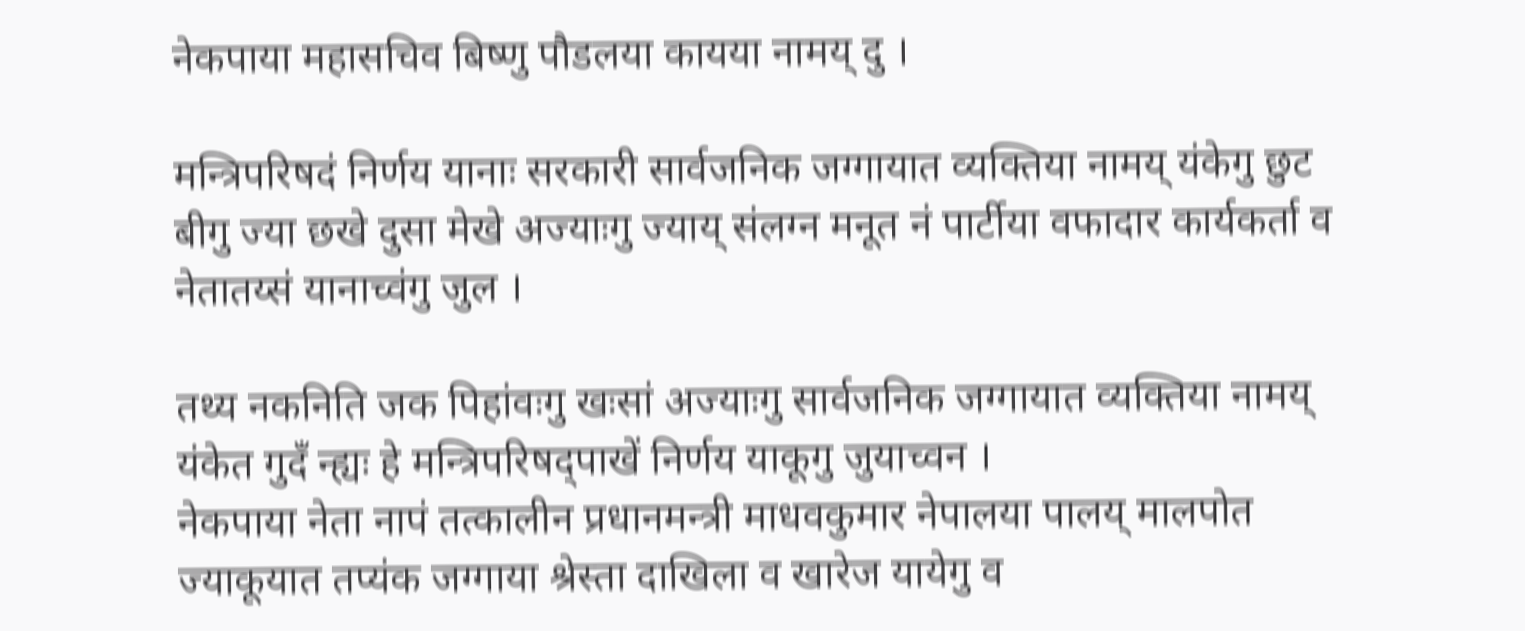नेकपाया महासचिव बिष्णु पौडलया कायया नामय् दु ।

मन्त्रिपरिषदं निर्णय यानाः सरकारी सार्वजनिक जग्गायात व्यक्तिया नामय् यंकेगु छुट बीगु ज्या छखे दुसा मेखे अज्याःगु ज्याय् संलग्न मनूत नं पार्टीया वफादार कार्यकर्ता व नेतातय्सं यानाच्वंगु जुल ।

तथ्य नकनिति जक पिहांवःगु खःसां अज्याःगु सार्वजनिक जग्गायात व्यक्तिया नामय् यंकेत गुदँ न्ह्यः हे मन्त्रिपरिषद्पाखें निर्णय याकूगु जुयाच्वन ।
नेकपाया नेता नापं तत्कालीन प्रधानमन्त्री माधवकुमार नेपालया पालय् मालपोत ज्याकूयात तप्यंक जग्गाया श्रेस्ता दाखिला व खारेज यायेगु व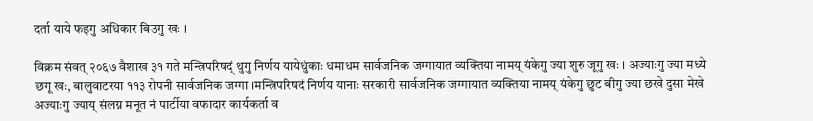दर्ता याये फइगु अधिकार बिउगु खः ।

विक्रम संवत् २०६७ वैशाख ३१ गते मन्त्रिपरिषद्ं थुगु निर्णय यायेधुंकाः धमाधम सार्वजनिक जग्गायात व्यक्तिया नामय् यंकेगु ज्या शुरु जूगु खः । अज्याःगु ज्या मध्ये छगू खः, बालुवाटरया ११३ रोपनी सार्वजनिक जग्गा ।मन्त्रिपरिषदं निर्णय यानाः सरकारी सार्वजनिक जग्गायात व्यक्तिया नामय् यंकेगु छुट बीगु ज्या छखे दुसा मेखे अज्याःगु ज्याय् संलग्न मनूत नं पार्टीया वफादार कार्यकर्ता व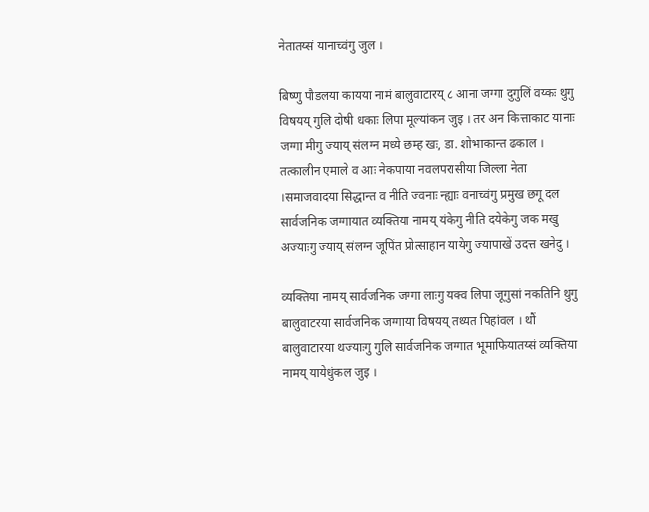नेतातय्सं यानाच्वंगु जुल ।

बिष्णु पौडलया कायया नामं बालुवाटारय् ८ आना जग्गा दुगुलिं वय्कः थुगु विषयय् गुलि दोषी धकाः लिपा मूल्यांकन जुइ । तर अन कित्ताकाट यानाः जग्गा मीगु ज्याय् संलग्न मध्ये छम्ह खः, डा. शोभाकान्त ढकाल । तत्कालीन एमाले व आः नेकपाया नवलपरासीया जिल्ला नेता ।समाजवादया सिद्धान्त व नीति ज्वनाः न्ह्याः वनाच्वंगु प्रमुख छगू दल सार्वजनिक जग्गायात व्यक्तिया नामय् यंकेगु नीति दयेकेगु जक मखु अज्याःगु ज्याय् संलग्न जूपिंत प्रोत्साहान यायेगु ज्यापाखें उदत्त खनेदु ।

व्यक्तिया नामय् सार्वजनिक जग्गा लाःगु यक्व लिपा जूगुसां नकतिनि थुगु बालुवाटरया सार्वजनिक जग्गाया विषयय् तथ्यत पिहांवल । थौं बालुवाटारया थज्याःगु गुलि सार्वजनिक जग्गात भूमाफियातय्सं व्यक्तिया नामय् यायेधुंकल जुइ ।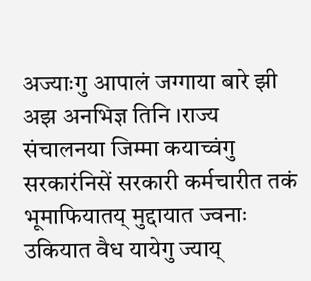अज्याःगु आपालं जग्गाया बारे झी अझ अनभिज्ञ तिनि ।राज्य संचालनया जिम्मा कयाच्वंगु सरकारंनिसें सरकारी कर्मचारीत तकं भूमाफियातय् मुद्दायात ज्वनाः उकियात वैध यायेगु ज्याय्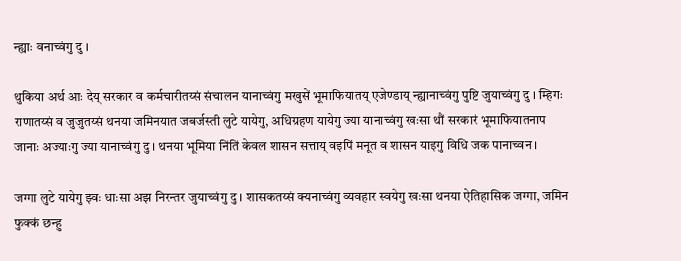न्ह्याः वनाच्वंगु दु ।

थुकिया अर्थ आः देय् सरकार व कर्मचारीतय्सं संचालन यानाच्वंगु मखुसें भूमाफियातय् एजेण्डाय् न्ह्यानाच्वंगु पुष्टि जुयाच्वंगु दु । म्हिगः राणातय्सं व जुजुतय्सं थनया जमिनयात जबर्जस्ती लुटे यायेगु, अधिग्रहण यायेगु ज्या यानाच्वंगु खःसा थौं सरकारं भूमाफियातनाप जानाः अज्याःगु ज्या यानाच्वंगु दु । थनया भूमिया निंतिं केवल शासन सत्ताय् वइपिं मनूत व शासन याइगु विधि जक पानाच्वन ।

जग्गा लुटे यायेगु झ्वः धाःसा अझ निरन्तर जुयाच्वंगु दु । शासकतय्सं क्यनाच्वंगु व्यवहार स्वयेगु खःसा थनया ऐतिहासिक जग्गा, जमिन फुक्कं छन्हु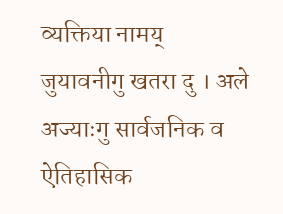व्यक्तिया नामय् जुयावनीगु खतरा दु । अले अज्याःगु सार्वजनिक व ऐतिहासिक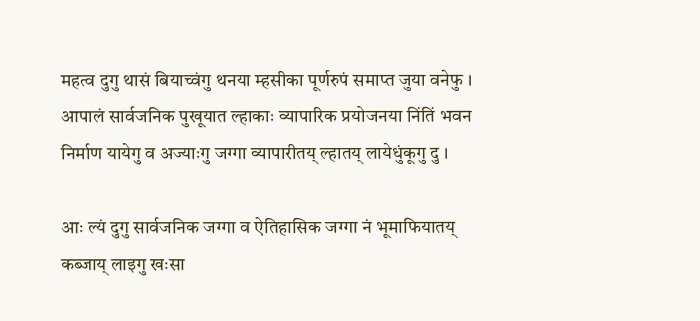महत्व दुगु थासं बियाच्वंगु थनया म्हसीका पूर्णरुपं समाप्त जुया वनेफु । आपालं सार्वजनिक पुखूयात ल्हाकाः व्यापारिक प्रयोजनया निंतिं भवन निर्माण यायेगु व अज्याःगु जग्गा व्यापारीतय् ल्हातय् लायेधुंकूगु दु ।

आः ल्यं दुगु सार्वजनिक जग्गा व ऐतिहासिक जग्गा नं भूमाफियातय् कब्जाय् लाइगु खःसा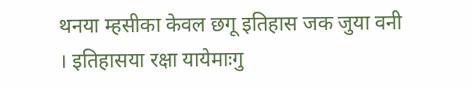थनया म्हसीका केवल छगू इतिहास जक जुया वनी । इतिहासया रक्षा यायेमाःगु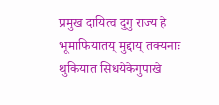प्रमुख दायित्व दुगु राज्य हे भूमाफियातय् मुद्दाय् तक्यनाः थुकियात सिधयेकेगुपाखे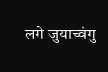लगे जुयाच्वंगु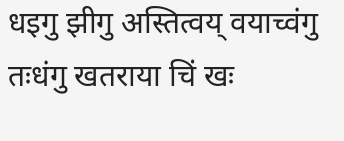धइगु झीगु अस्तित्वय् वयाच्वंगु तःधंगु खतराया चिं खः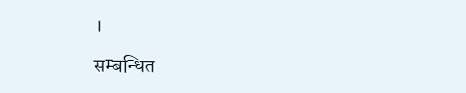।

सम्बन्धित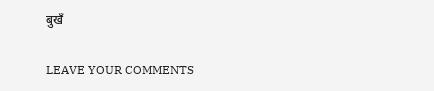बुखँ

LEAVE YOUR COMMENTS